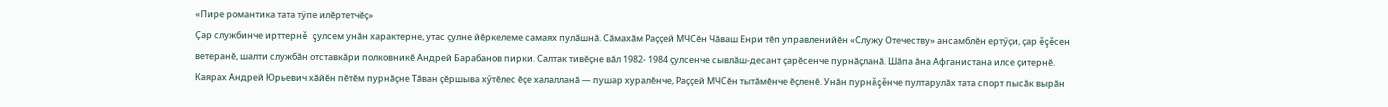«Пире романтика тата тÿпе илĕртетчĕç»
Çар службинче ирттернĕ çулсем унăн характерне, утас çулне йĕркелеме самаях пулăшнă. Сăмахăм Раççей МЧСĕн Чăваш Енри тĕп управленийĕн «Служу Отечеству» ансамблĕн ертӳçи, çар ĕçĕсен ветеранĕ, шалти службăн отставкăри полковникĕ Андрей Барабанов пирки. Салтак тивĕçне вăл 1982- 1984 çулсенче сывлăш-десант çарĕсенче пурнăçланă. Шăпа ăна Афганистана илсе çитернĕ. Каярах Андрей Юрьевич хăйĕн пĕтĕм пурнăçне Тăван çĕршыва хӳтĕлес ĕçе халалланă — пушар хуралĕнче, Раççей МЧСĕн тытăмĕнче ĕçленĕ. Унăн пурнăçĕнче пултарулăх тата спорт пысăк вырăн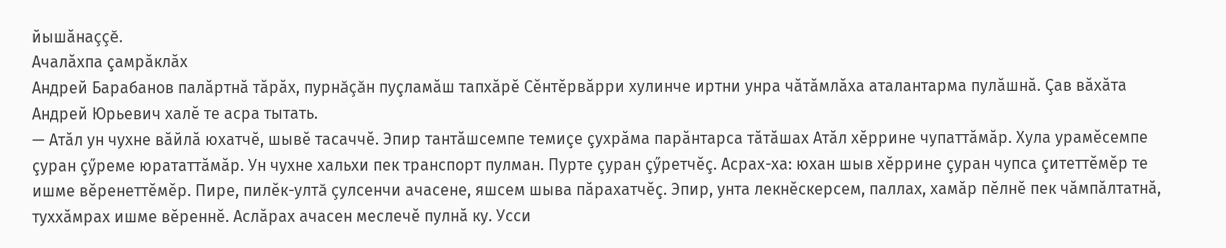йышăнаççĕ.
Ачалăхпа çамрăклăх
Андрей Барабанов палăртнă тăрăх, пурнăçăн пуçламăш тапхăрĕ Сĕнтĕрвăрри хулинче иртни унра чăтăмлăха аталантарма пулăшнă. Çав вăхăта Андрей Юрьевич халĕ те асра тытать.
— Атăл ун чухне вăйлă юхатчĕ, шывĕ тасаччĕ. Эпир тантăшсемпе темиçе çухрăма парăнтарса тăтăшах Атăл хĕррине чупаттăмăр. Хула урамĕсемпе çуран çӳреме юрататтăмăр. Ун чухне хальхи пек транспорт пулман. Пурте çуран çӳретчĕç. Асрах-ха: юхан шыв хĕррине çуран чупса çитеттĕмĕр те ишме вĕренеттĕмĕр. Пире, пилĕк-ултă çулсенчи ачасене, яшсем шыва пăрахатчĕç. Эпир, унта лекнĕскерсем, паллах, хамăр пĕлнĕ пек чăмпăлтатнă, туххăмрах ишме вĕреннĕ. Аслăрах ачасен меслечĕ пулнă ку. Усси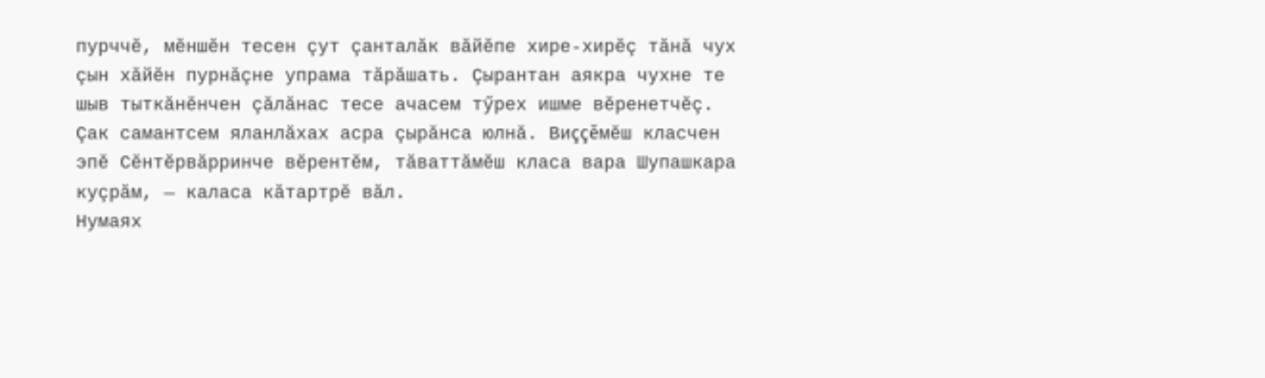пурччĕ, мĕншĕн тесен çут çанталăк вăйĕпе хире-хирĕç тăнă чух çын хăйĕн пурнăçне упрама тăрăшать. Çырантан аякра чухне те шыв тыткăнĕнчен çăлăнас тесе ачасем тӳрех ишме вĕренетчĕç. Çак самантсем яланлăхах асра çырăнса юлнă. Виççĕмĕш класчен эпĕ Сĕнтĕрвăрринче вĕрентĕм, тăваттăмĕш класа вара Шупашкара куçрăм, — каласа кăтартрĕ вăл.
Нумаях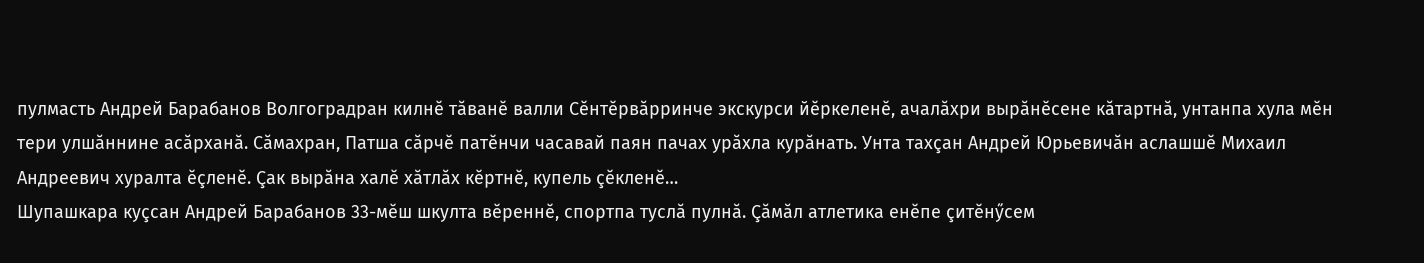пулмасть Андрей Барабанов Волгоградран килнĕ тăванĕ валли Сĕнтĕрвăрринче экскурси йĕркеленĕ, ачалăхри вырăнĕсене кăтартнă, унтанпа хула мĕн тери улшăннине асăрханă. Сăмахран, Патша сăрчĕ патĕнчи часавай паян пачах урăхла курăнать. Унта тахçан Андрей Юрьевичăн аслашшĕ Михаил Андреевич хуралта ĕçленĕ. Çак вырăна халĕ хăтлăх кĕртнĕ, купель çĕкленĕ…
Шупашкара куçсан Андрей Барабанов 33-мĕш шкулта вĕреннĕ, спортпа туслă пулнă. Çăмăл атлетика енĕпе çитĕнӳсем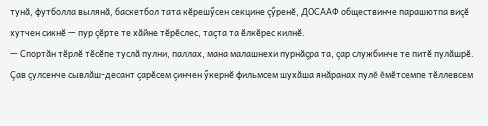тунă, футболла вылянă, баскетбол тата кĕрешӳсен секцине çӳренĕ, ДОСААФ обществинче парашютпа виçĕ хутчен сикнĕ — пур çĕрте те хăйне тĕрĕслес, таçта та ĕлкĕрес килнĕ.
— Спортăн тĕрлĕ тĕсĕпе туслă пулни, паллах, мана малашнехи пурнăçра та, çар службинче те питĕ пулăшрĕ. Çав çулсенче сывлăш-десант çарĕсем çинчен ӳкернĕ фильмсем шухăша янăранах пулĕ ĕмĕтсемпе тĕллевсем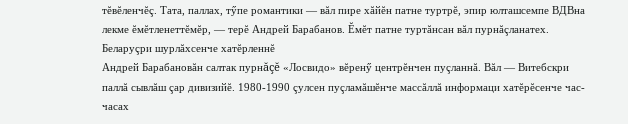тĕвĕленчĕç. Тата, паллах, тӳпе романтики — вăл пире хăйĕн патне туртрĕ, эпир юлташсемпе ВДВна лекме ĕмĕтленеттĕмĕр, — терĕ Андрей Барабанов. Ĕмĕт патне туртăнсан вăл пурнăçланатех.
Беларуçри шурлăхсенче хатĕрленнĕ
Андрей Барабановăн салтак пурнăçĕ «Лосвидо» вĕренӳ центрĕнчен пуçланнă. Вăл — Витебскри паллă сывлăш çар дивизийĕ. 1980-1990 çулсен пуçламăшĕнче массăллă информаци хатĕрĕсенче час-часах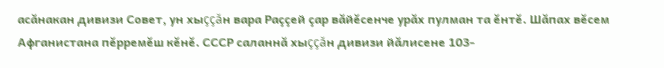асăнакан дивизи Совет, ун хыççăн вара Раççей çар вăйĕсенче урăх пулман та ĕнтĕ. Шăпах вĕсем Афганистана пĕрремĕш кĕнĕ. СССР саланнă хыççăн дивизи йăлисене 103-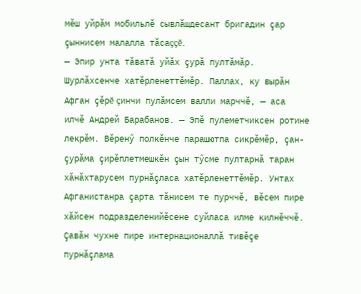мĕш уйрăм мобильлĕ сывлăшдесант бригадин çар çыннисем малалла тăсаççĕ.
— Эпир унта тăватă уйăх çурă пултăмăр. Шурлăхсенче хатĕрленеттĕмĕр. Паллах, ку вырăн Афган çĕрĕ çинчи пулăмсем валли марччĕ, — аса илчĕ Андрей Барабанов. — Эпĕ пулеметчиксен ротине лекрĕм. Вĕренӳ полкĕнче парашютпа сикрĕмĕр, çан-çурăма çирĕплетмешкĕн çын тӳсме пултарнă таран хăнăхтарусем пурнăçласа хатĕрленеттĕмĕр. Унтах Афганистанра çарта тăнисем те пурччĕ, вĕсем пире хăйсен подразделенийĕсене суйласа илме килнĕччĕ. Çавăн чухне пире интернационаллă тивĕçе пурнăçлама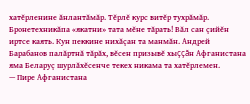хатĕрленине ăнлантăмăр. Тĕрлĕ курс витĕр тухрăмăр. Бронетехникăпа «якатни» тата мĕне тăрать! Вăл сан çийĕн иртсе каять. Кун пеккине нихăçан та манмăн. Андрей Барабанов палăртнă тăрăх, вĕсен призывĕ хыççăн Афганистана яма Беларуç шурлăхĕсенче текех никама та хатĕрлемен.
— Пире Афганистана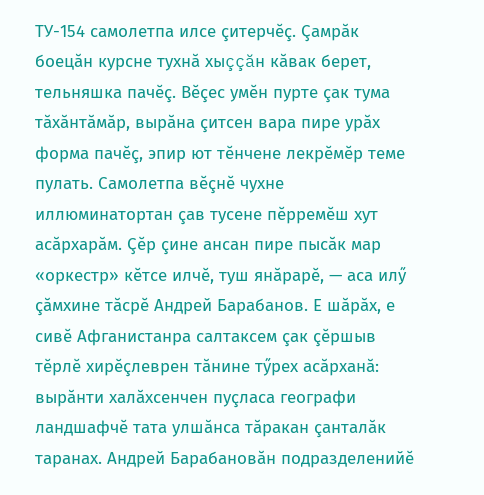ТУ-154 самолетпа илсе çитерчĕç. Çамрăк боецăн курсне тухнă хыççăн кăвак берет, тельняшка пачĕç. Вĕçес умĕн пурте çак тума тăхăнтăмăр, вырăна çитсен вара пире урăх форма пачĕç, эпир ют тĕнчене лекрĕмĕр теме пулать. Самолетпа вĕçнĕ чухне иллюминатортан çав тусене пĕрремĕш хут асăрхарăм. Çĕр çине ансан пире пысăк мар «оркестр» кĕтсе илчĕ, туш янăрарĕ, — аса илӳ çăмхине тăсрĕ Андрей Барабанов. Е шăрăх, е сивĕ Афганистанра салтаксем çак çĕршыв тĕрлĕ хирĕçлеврен тăнине тӳрех асăрханă: вырăнти халăхсенчен пуçласа географи ландшафчĕ тата улшăнса тăракан çанталăк таранах. Андрей Барабановăн подразделенийĕ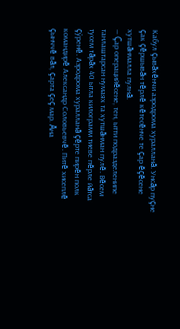Кабул çывăхĕнчи аэродрома хуралланă. Унсăр пуçне çак çĕршывăн тĕрлĕ кĕтесĕнче те çар ĕçĕсене хутшăнмалла пулнă.
— Çар операцийĕсене, тен, ытти подразделенипе танлаштарсан нумаях та хутшăнман пулĕ. Вĕсем тусем тăрăх 40 ытла килограмм тиеве пĕрле йăтса çӳренĕ. Аэродрома хуралланă çĕрте пирĕн полк командирĕ Александр Соловьевчĕ. Питĕ хисеплĕ çынччĕ вăл, çарта çеç мар. Ăна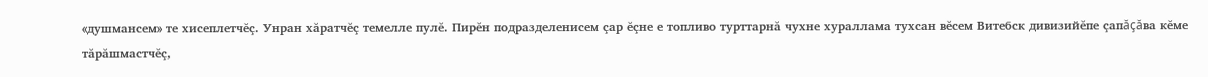«душмансем» те хисеплетчĕç. Унран хăратчĕç темелле пулĕ. Пирĕн подразделенисем çар ĕçне е топливо турттарнă чухне хураллама тухсан вĕсем Витебск дивизийĕпе çапăçăва кĕме тăрăшмастчĕç,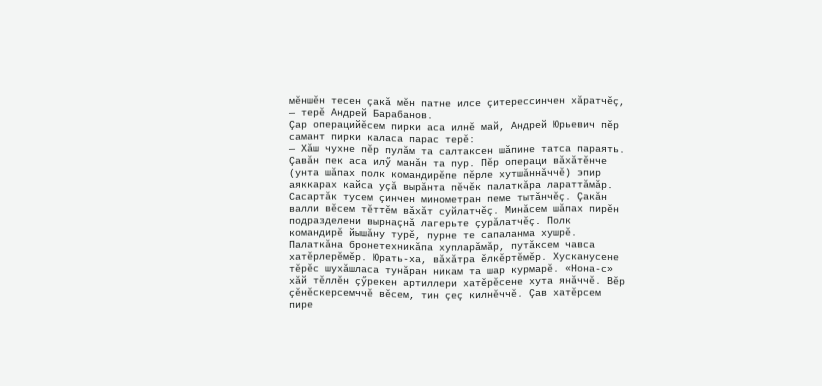мĕншĕн тесен çакă мĕн патне илсе çитерессинчен хăратчĕç, — терĕ Андрей Барабанов.
Çар операцийĕсем пирки аса илнĕ май, Андрей Юрьевич пĕр самант пирки каласа парас терĕ:
— Хăш чухне пĕр пулăм та салтаксен шăпине татса параять. Çавăн пек аса илӳ манăн та пур. Пĕр операци вăхăтĕнче (унта шăпах полк командирĕпе пĕрле хутшăннăччĕ) эпир аяккарах кайса уçă вырăнта пĕчĕк палаткăра лараттăмăр. Сасартăк тусем çинчен минометран пеме тытăнчĕç. Çакăн валли вĕсем тĕттĕм вăхăт суйлатчĕç. Минăсем шăпах пирĕн подразделени вырнаçнă лагерьте çурăлатчĕç. Полк командирĕ йышăну турĕ, пурне те сапаланма хушрĕ. Палаткăна бронетехникăпа хупларăмăр, путăксем чавса хатĕрлерĕмĕр. Юрать-ха, вăхăтра ĕлкĕртĕмĕр. Хусканусене тĕрĕс шухăшласа тунăран никам та шар курмарĕ. «Нона-с» хăй тĕллĕн çӳрекен артиллери хатĕрĕсене хута янăччĕ. Вĕр çĕнĕскерсемччĕ вĕсем, тин çеç килнĕччĕ. Çав хатĕрсем пире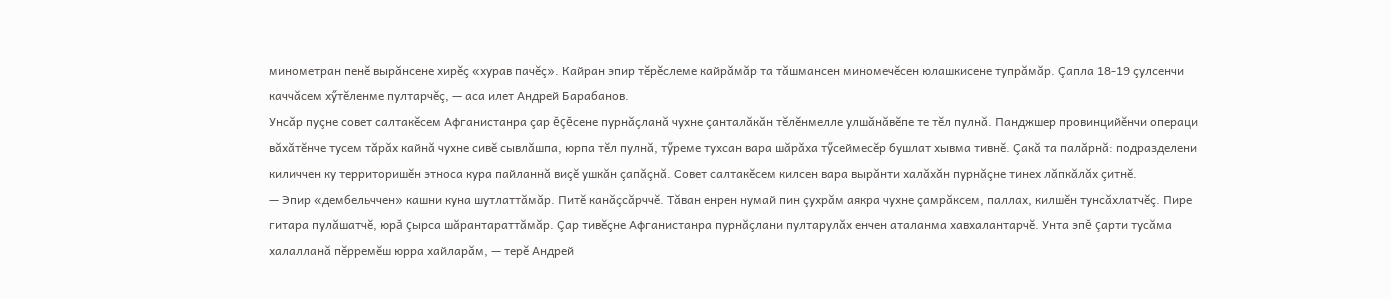минометран пенĕ вырăнсене хирĕç «хурав пачĕç». Кайран эпир тĕрĕслеме кайрăмăр та тăшмансен миномечĕсен юлашкисене тупрăмăр. Çапла 18-19 çулсенчи каччăсем хӳтĕленме пултарчĕç, — аса илет Андрей Барабанов.
Унсăр пуçне совет салтакĕсем Афганистанра çар ĕçĕсене пурнăçланă чухне çанталăкăн тĕлĕнмелле улшăнăвĕпе те тĕл пулнă. Панджшер провинцийĕнчи операци вăхăтĕнче тусем тăрăх кайнă чухне сивĕ сывлăшпа, юрпа тĕл пулнă, тӳреме тухсан вара шăрăха тӳсеймесĕр бушлат хывма тивнĕ. Çакă та палăрнă: подразделени киличчен ку территоришĕн этноса кура пайланнă виçĕ ушкăн çапăçнă. Совет салтакĕсем килсен вара вырăнти халăхăн пурнăçне тинех лăпкăлăх çитнĕ.
— Эпир «дембельччен» кашни куна шутлаттăмăр. Питĕ канăçсăрччĕ. Тăван енрен нумай пин çухрăм аякра чухне çамрăксем, паллах, килшĕн тунсăхлатчĕç. Пире гитара пулăшатчĕ, юрă çырса шăрантараттăмăр. Çар тивĕçне Афганистанра пурнăçлани пултарулăх енчен аталанма хавхалантарчĕ. Унта эпĕ çарти тусăма халалланă пĕрремĕш юрра хайларăм, — терĕ Андрей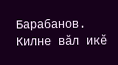Барабанов. Килне вăл икĕ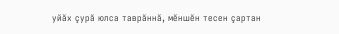уйăх çурă юлса таврăннă, мĕншĕн тесен çартан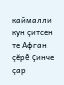каймалли кун çитсен те Афган çĕрĕ çинче çар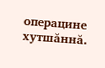операцине хутшăннă.